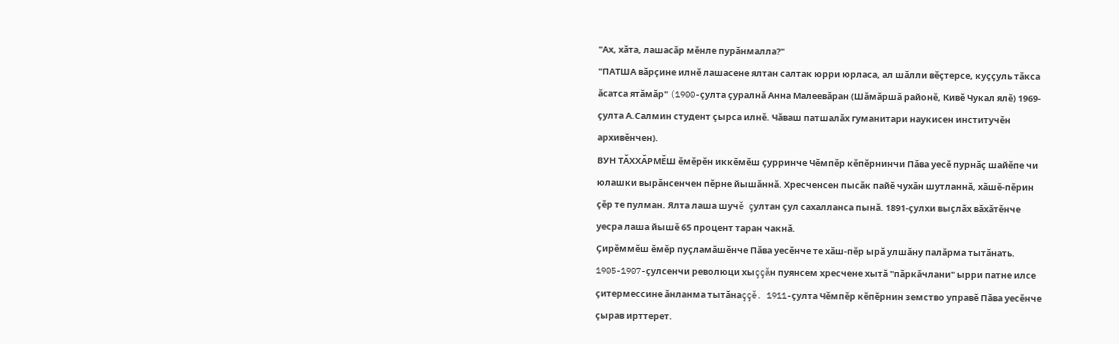"Ах, хăта, лашасăр мĕнле пурăнмалла?"
"ПАТША вăрçине илнĕ лашасене ялтан салтак юрри юрласа, ал шăлли вĕçтерсе, куççуль тăкса ăсатса ятăмăр" (1900-çулта çуралнă Анна Малеевăран (Шăмăршă районĕ, Кивĕ Чукал ялĕ) 1969-çулта А.Салмин студент çырса илнĕ. Чăваш патшалăх гуманитари наукисен институчĕн архивĕнчен).
ВУН ТĂХХĂРМĔШ ĕмĕрĕн иккĕмĕш çурринче Чĕмпĕр кĕпĕрнинчи Пăва уесĕ пурнăç шайĕпе чи юлашки вырăнсенчен пĕрне йышăннă. Хресченсен пысăк пайĕ чухăн шутланнă, хăшĕ-пĕрин çĕр те пулман. Ялта лаша шучĕ çултан çул сахалланса пынă. 1891-çулхи выçлăх вăхăтĕнче уесра лаша йышĕ 65 процент таран чакнă.
Çирĕммĕш ĕмĕр пуçламăшĕнче Пăва уесĕнче те хăш-пĕр ырă улшăну палăрма тытăнать. 1905-1907-çулсенчи революци хыççăн пуянсем хресчене хытă "пăркăчлани" ырри патне илсе çитермессине ăнланма тытăнаççĕ. 1911-çулта Чĕмпĕр кĕпĕрнин земство управĕ Пăва уесĕнче çырав ирттерет.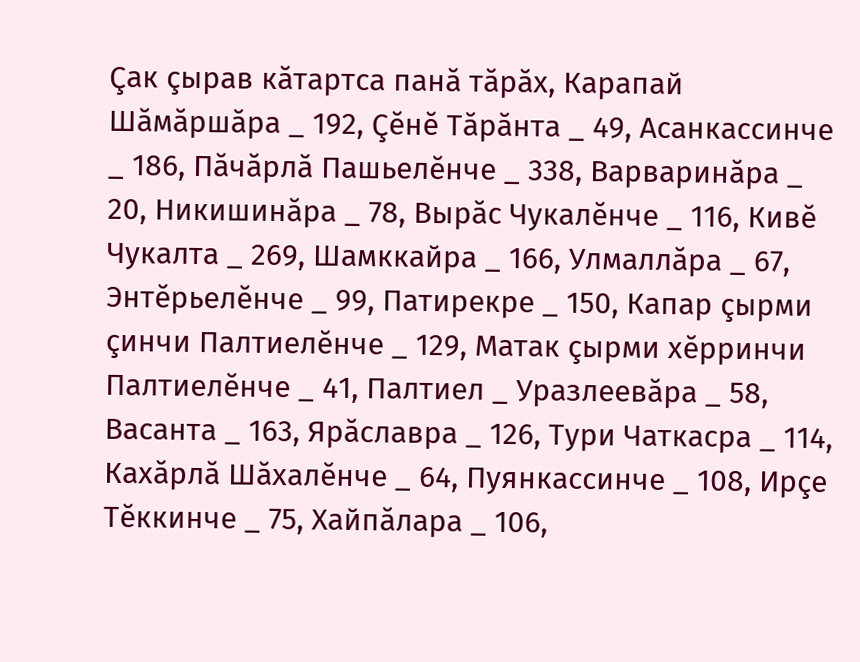Çак çырав кăтартса панă тăрăх, Карапай Шăмăршăра _ 192, Çĕнĕ Тăрăнта _ 49, Асанкассинче _ 186, Пăчăрлă Пашьелĕнче _ 338, Варваринăра _ 20, Никишинăра _ 78, Вырăс Чукалĕнче _ 116, Кивĕ Чукалта _ 269, Шамккайра _ 166, Улмаллăра _ 67, Энтĕрьелĕнче _ 99, Патирекре _ 150, Капар çырми çинчи Палтиелĕнче _ 129, Матак çырми хĕрринчи Палтиелĕнче _ 41, Палтиел _ Уразлеевăра _ 58, Васанта _ 163, Ярăславра _ 126, Тури Чаткасра _ 114, Кахăрлă Шăхалĕнче _ 64, Пуянкассинче _ 108, Ирçе Тĕккинче _ 75, Хайпăлара _ 106,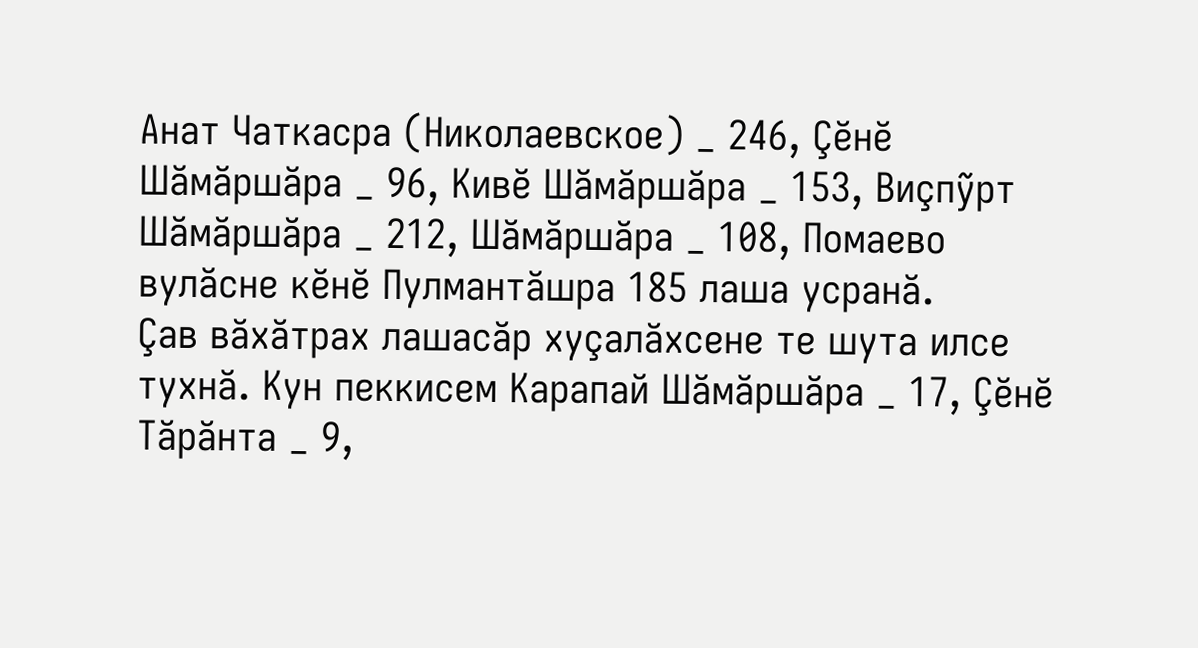Анат Чаткасра (Николаевское) _ 246, Çĕнĕ Шăмăршăра _ 96, Кивĕ Шăмăршăра _ 153, Виçпỹрт Шăмăршăра _ 212, Шăмăршăра _ 108, Помаево вулăсне кĕнĕ Пулмантăшра 185 лаша усранă.
Çав вăхăтрах лашасăр хуçалăхсене те шута илсе тухнă. Кун пеккисем Карапай Шăмăршăра _ 17, Çĕнĕ Тăрăнта _ 9,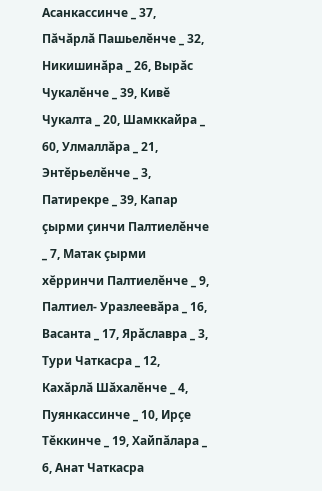Асанкассинче _ 37, Пăчăрлă Пашьелĕнче _ 32, Никишинăра _ 26, Вырăс Чукалĕнче _ 39, Кивĕ Чукалта _ 20, Шамккайра _ 60, Улмаллăра _ 21, Энтĕрьелĕнче _ 3, Патирекре _ 39, Капар çырми çинчи Палтиелĕнче _ 7, Матак çырми хĕрринчи Палтиелĕнче _ 9, Палтиел- Уразлеевăра _ 16, Васанта _ 17, Ярăславра _ 3, Тури Чаткасра _ 12, Кахăрлă Шăхалĕнче _ 4, Пуянкассинче _ 10, Ирçе Тĕккинче _ 19, Хайпăлара _ 6, Анат Чаткасра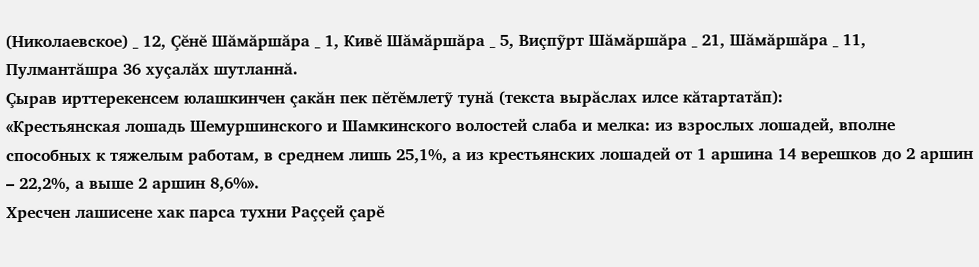(Николаевское) _ 12, Çĕнĕ Шăмăршăра _ 1, Кивĕ Шăмăршăра _ 5, Виçпỹрт Шăмăршăра _ 21, Шăмăршăра _ 11, Пулмантăшра 36 хуçалăх шутланнă.
Çырав ирттерекенсем юлашкинчен çакăн пек пĕтĕмлетỹ тунă (текста вырăслах илсе кăтартатăп):
«Крестьянская лошадь Шемуршинского и Шамкинского волостей слаба и мелка: из взрослых лошадей, вполне способных к тяжелым работам, в среднем лишь 25,1%, а из крестьянских лошадей от 1 аршина 14 верешков до 2 аршин – 22,2%, а выше 2 аршин 8,6%».
Хресчен лашисене хак парса тухни Раççей çарĕ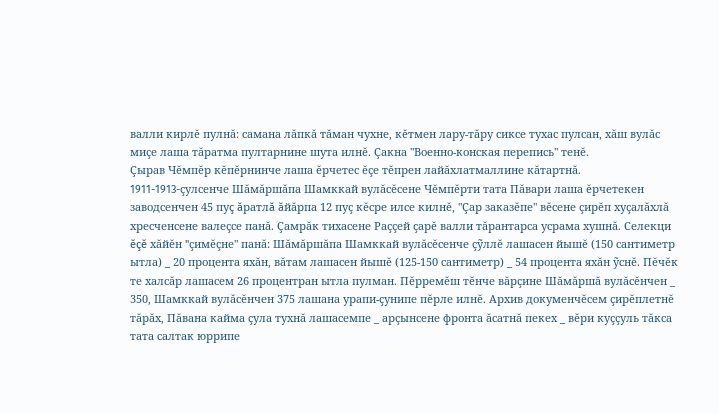валли кирлĕ пулнă: самана лăпкă тăман чухне, кĕтмен лару-тăру сиксе тухас пулсан, хăш вулăс миçе лаша тăратма пултарнине шута илнĕ. Çакна "Военно-конская перепись" тенĕ.
Çырав Чĕмпĕр кĕпĕрнинче лаша ĕрчетес ĕçе тĕпрен лайăхлатмаллине кăтартнă.
1911-1913-çулсенче Шăмăршăпа Шамккай вулăсĕсене Чĕмпĕрти тата Пăвари лаша ĕрчетекен заводсенчен 45 пуç ăратлă ăйăрпа 12 пуç кĕсре илсе килнĕ, "Çар заказĕпе" вĕсене çирĕп хуçалăхлă хресченсене валеçсе панă. Çамрăк тихасене Раççей çарĕ валли тăрантарса усрама хушнă. Селекци ĕçĕ хăйĕн "çимĕçне" панă: Шăмăршăпа Шамккай вулăсĕсенче çỹллĕ лашасен йышĕ (150 сантиметр ытла) _ 20 процента яхăн, вăтам лашасен йышĕ (125-150 сантиметр) _ 54 процента яхăн ỹснĕ. Пĕчĕк те халсăр лашасем 26 процентран ытла пулман. Пĕрремĕш тĕнче вăрçине Шăмăршă вулăсĕнчен _ 350, Шамккай вулăсĕнчен 375 лашана урапи-çунипе пĕрле илнĕ. Архив докуменчĕсем çирĕплетнĕ тăрăх, Пăвана кайма çула тухнă лашасемпе _ арçынсене фронта ăсатнă пекех _ вĕри куççуль тăкса тата салтак юррипе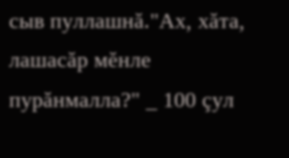сыв пуллашнă."Ах, хăта, лашасăр мĕнле пурăнмалла?" _ 100 çул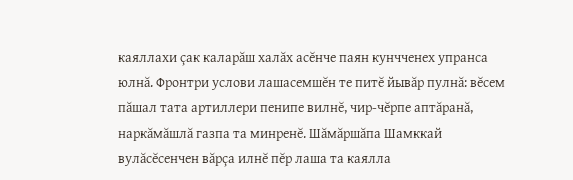каяллахи çак каларăш халăх асĕнче паян кунчченех упранса юлнă. Фронтри услови лашасемшĕн те питĕ йывăр пулнă: вĕсем пăшал тата артиллери пенипе вилнĕ, чир-чĕрпе аптăранă, наркăмăшлă газпа та минренĕ. Шăмăршăпа Шамккай вулăсĕсенчен вăрçа илнĕ пĕр лаша та каялла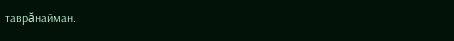таврăнайман.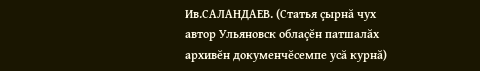Ив.САЛАНДАЕВ. (Статья çырнă чух автор Ульяновск облаçĕн патшалăх архивĕн докуменчĕсемпе усă курнă)